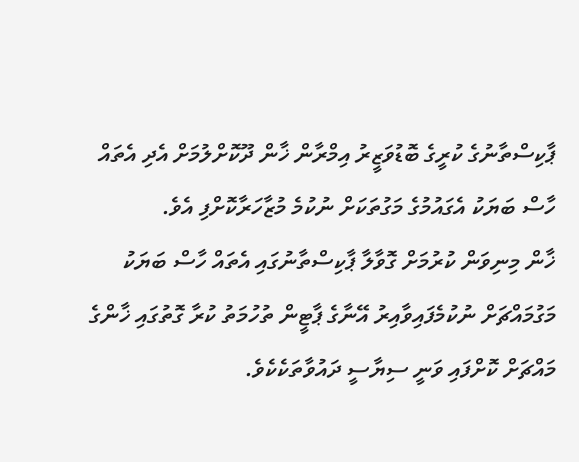ޕާކިސްތާނުގެ ކުރީގެ ބޮޑުވަޒީރު އިމްރާން ޚާން ދޫކޮށްލުމަށް އެދި އެތައް ހާސް ބަޔަކު އެގައުމުގެ މަގުތަކަށް ނުކުމެ މުޒާހަރާކޮށްފި އެވެ.
ޚާން މިނިވަން ކުރުމަށް ގޮވާލާ ޕާކިސްތާނުގައި އެތައް ހާސް ބަޔަކު މަގުމައްޗަށް ނުކުމެފައިވާއިރު އޭނާގެ ޕާޓީން ތުހުމަތު ކުރާ ގޮތުގައި ޚާންގެ މައްޗަށް ކޮށްފައި ވަނީ ސިޔާސީ ދައުވާތަކެކެވެ.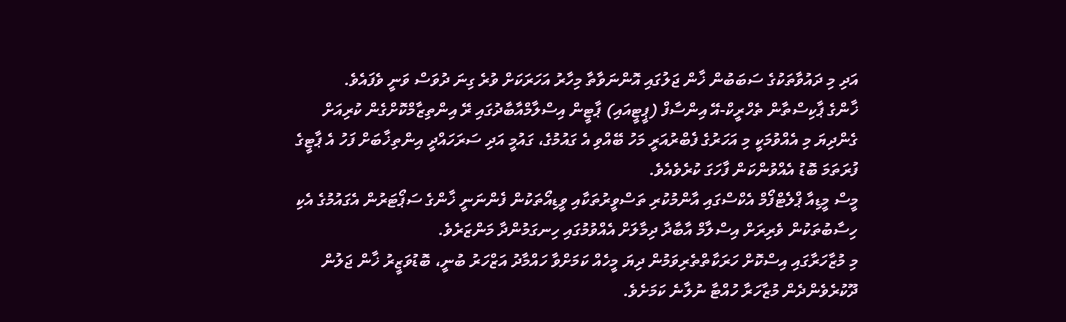އަދި މި ދައުވާތަކުގެ ސަބަބުން ޚާން ޖަލުގައި އޮންނަވާތާ މިހާރު އަހަރަކަށް ވުރެ ގިނަ ދުވަސް ވަނީ ވެފައެވެ.
ޚާންގެ ޕާކިސްތާން ތެހްރީކް-އޭ އިންސާފް (ޕީޓީއައި) ޕާޓީން އިސްލާމްއާބާދުގައި ރޭ އިންތިޒާމްކޮށްގެން ކުރިއަށް ގެންދިޔަ މި އެއްވުމަކީ މި އަހަރުގެ ފެބްރުއަރީ މަހު ބޭއްވި އެ ގައުމުގެ، ގައުމީ އަދި ސަރަހައްދީ އިންތިޚާބަށް ފަހު އެ ޕާޓީގެ ފުރަތަމަ ބޮޑު އެއްވުންކަން ފާހަގަ ކުރެވެއެވެ.
މީސް މީޑިއާ ޕްލެޓްފޯމް އެކްސްގައި އާންމުކުރި ތަސްވީރުތަކާއި ވީޑިއޯތަކުން ފެންނަނީ ޚާންގެ ސަޕޯޓަރުން އެގައުމުގެ އެކި ހިސާބުތަކުން ވެރިރަށް އިސްލާމް އާބާދާ ދިމާލަށް އެއްވުމުގައި ހިނގަމުންދާ މަންޒަރެވެ.
މި މުޒާހަރާގައި އިސްކޮށް ހަރަކާތްތެރިވަމުން ދިޔަ މީހެއް ކަމަށްވާ ހައްމާދު އަޒްހަރު ބުނީ، ބޮޑުވަޒީރު ޚާން ޖަލުން ދޫކުރެވެންދެން މުޒާހަރާ ހުއްޓާ ނުލާނެ ކަމަށެވެ.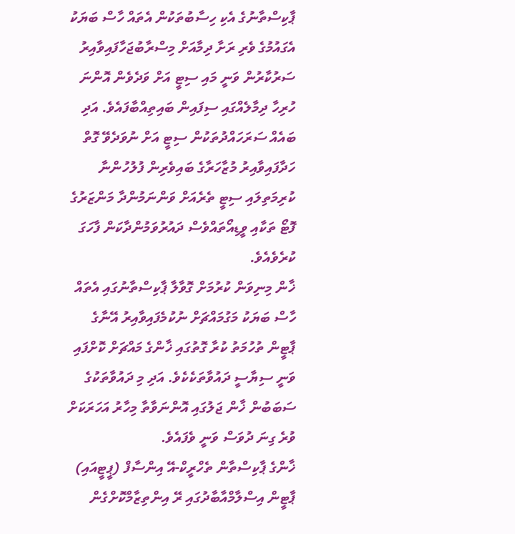ޕާކިސްތާނުގެ އެކި ހިސާބުތަކުން އެތައް ހާސް ބަޔަކު އެގައުމުގެ ވެރި ރަށާ ދިމާއަށް މިސްރާބުޖަހާފައިވާއިރު ސަރުކާރުން ވަނީ މައި ސިޓީ އަށް ވަދެވެން އޮންނަ ހުރިހާ ދިމާލެއްގައި ސިފައިން ބައިތިއްބާފައެވެ. އަދި ބައެއް ސަރަހައްދުތަކުން ސިޓީ އަށް ނުވަދެވޭ ގޮތް ހަދާފައިވާއިރު މުޒާހަރާގެ ބައިވެރިން ފުލުހުންނާ ކުރިމަތިލައި ސިޓީ ތެރެއަށް ވަންނަމުންދާ މަންޒަރުގެ ފޮޓޯ ތަކާއި ވީޑިއޯތައްވެސް ދައުރުވަމުންދާކަން ފާހަގަ ކުރެވެއެވެ.
ޚާން މިނިވަން ކުރުމަށް ގޮވާލާ ޕާކިސްތާނުގައި އެތައް ހާސް ބަޔަކު މަގުމައްޗަށް ނުކުމެފައިވާއިރު އޭނާގެ ޕާޓީން ތުހުމަތު ކުރާ ގޮތުގައި ޚާންގެ މައްޗަށް ކޮށްފައި ވަނީ ސިޔާސީ ދައުވާތަކެކެވެ. އަދި މި ދައުވާތަކުގެ ސަބަބުން ޚާން ޖަލުގައި އޮންނަވާތާ މިހާރު އަހަރަކަށް ވުރެ ގިނަ ދުވަސް ވަނީ ވެފައެވެ.
ޚާންގެ ޕާކިސްތާން ތެހްރީކް-އޭ އިންސާފް (ޕީޓީއައި) ޕާޓީން އިސްލާމްއާބާދުގައި ރޭ އިންތިޒާމްކޮށްގެން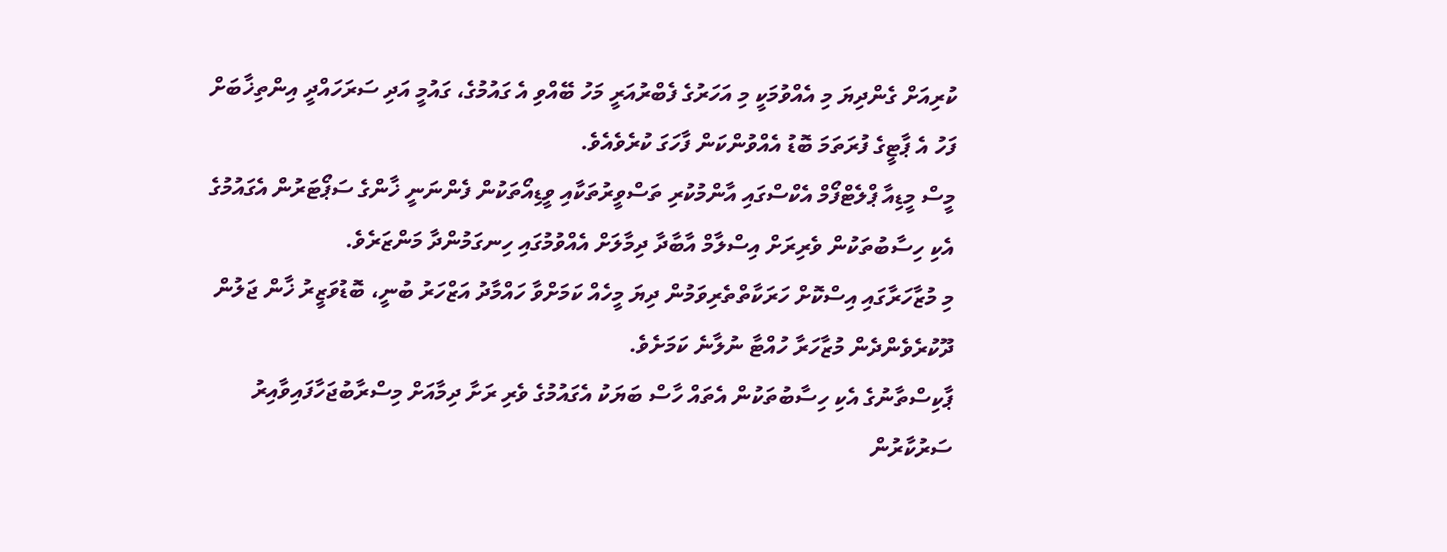ކުރިއަށް ގެންދިޔަ މި އެއްވުމަކީ މި އަހަރުގެ ފެބްރުއަރީ މަހު ބޭއްވި އެ ގައުމުގެ، ގައުމީ އަދި ސަރަހައްދީ އިންތިޚާބަށް ފަހު އެ ޕާޓީގެ ފުރަތަމަ ބޮޑު އެއްވުންކަން ފާހަގަ ކުރެވެއެވެ.
މީސް މީޑިއާ ޕްލެޓްފޯމް އެކްސްގައި އާންމުކުރި ތަސްވީރުތަކާއި ވީޑިއޯތަކުން ފެންނަނީ ޚާންގެ ސަޕޯޓަރުން އެގައުމުގެ އެކި ހިސާބުތަކުން ވެރިރަށް އިސްލާމް އާބާދާ ދިމާލަށް އެއްވުމުގައި ހިނގަމުންދާ މަންޒަރެވެ.
މި މުޒާހަރާގައި އިސްކޮށް ހަރަކާތްތެރިވަމުން ދިޔަ މީހެއް ކަމަށްވާ ހައްމާދު އަޒްހަރު ބުނީ، ބޮޑުވަޒީރު ޚާން ޖަލުން ދޫކުރެވެންދެން މުޒާހަރާ ހުއްޓާ ނުލާނެ ކަމަށެވެ.
ޕާކިސްތާނުގެ އެކި ހިސާބުތަކުން އެތައް ހާސް ބަޔަކު އެގައުމުގެ ވެރި ރަށާ ދިމާއަށް މިސްރާބުޖަހާފައިވާއިރު ސަރުކާރުން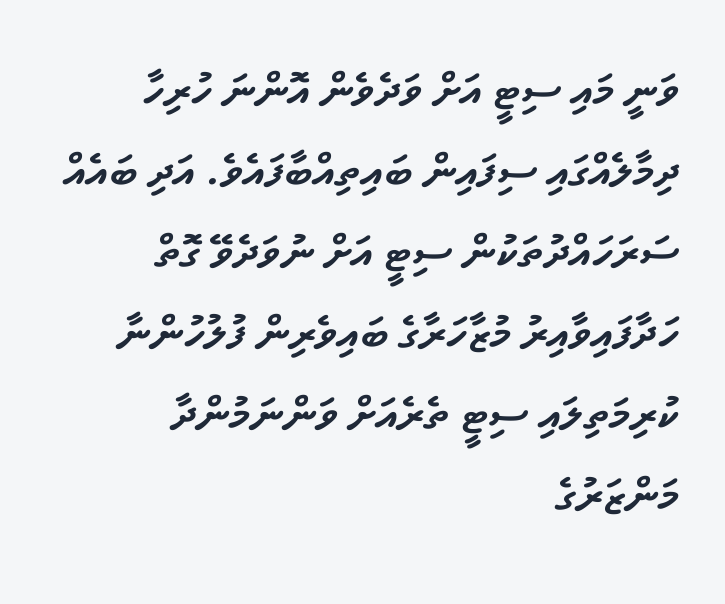ވަނީ މައި ސިޓީ އަށް ވަދެވެން އޮންނަ ހުރިހާ ދިމާލެއްގައި ސިފައިން ބައިތިއްބާފައެވެ. އަދި ބައެއް ސަރަހައްދުތަކުން ސިޓީ އަށް ނުވަދެވޭ ގޮތް ހަދާފައިވާއިރު މުޒާހަރާގެ ބައިވެރިން ފުލުހުންނާ ކުރިމަތިލައި ސިޓީ ތެރެއަށް ވަންނަމުންދާ މަންޒަރުގެ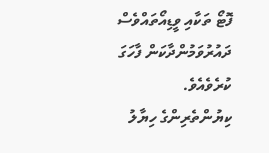ފޮޓޯ ތަކާއި ވީޑިއޯތައްވެސް ދައުރުވަމުންދާކަން ފާހަގަ ކުރެވެއެވެ.
ކިޔުންތެރިންގެ ހިޔާލު